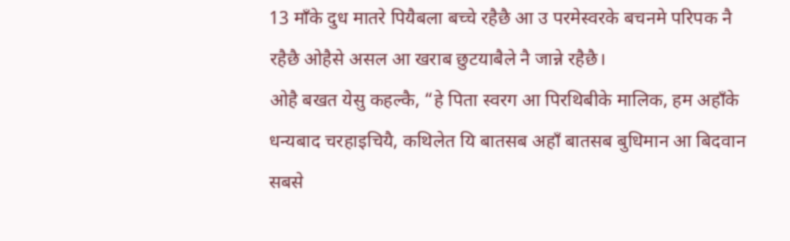13 माँके दुध मातरे पियैबला बच्चे रहैछै आ उ परमेस्वरके बचनमे परिपक नै रहैछै ओहैसे असल आ खराब छुटयाबैले नै जान्ने रहैछै।
ओहै बखत येसु कहल्कै, “हे पिता स्वरग आ पिरथिबीके मालिक, हम अहाँके धन्यबाद चरहाइचियै, कथिलेत यि बातसब अहाँ बातसब बुधिमान आ बिदवान सबसे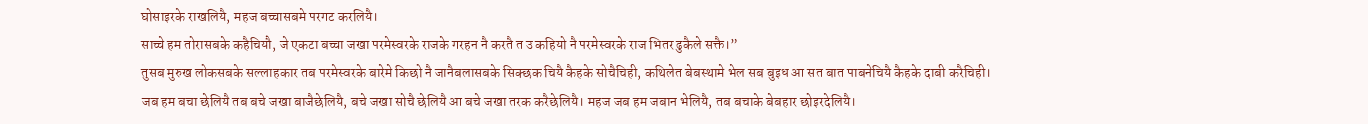घोसाइरके राखलियै, महज बच्चासबमे परगट करलियै।
साच्चे हम तोरासबके कहैचियौ, जे एकटा बच्चा जखा परमेस्वरके राजके गरहन नै करतै त उ कहियो नै परमेस्वरके राज भितर ढुकैले सक्तै।”
तुसब मुरुख लोकसबके सल्लाहकार तब परमेस्वरके बारेमे किछो नै जानैबलासबके सिक्छक चियै कैहके सोचैचिही, कथिलेत बेबस्थामे भेल सब बुइध आ सत बात पाबनेचियै कैहके दाबी करैचिही।
जब हम बचा छेलियै तब बचे जखा बाजैछेलियै, बचे जखा सोचै छेलियै आ बचे जखा तरक करैछेलियै। महज जब हम जबान भेलियै, तब बचाके बेबहार छोइरदेलियै।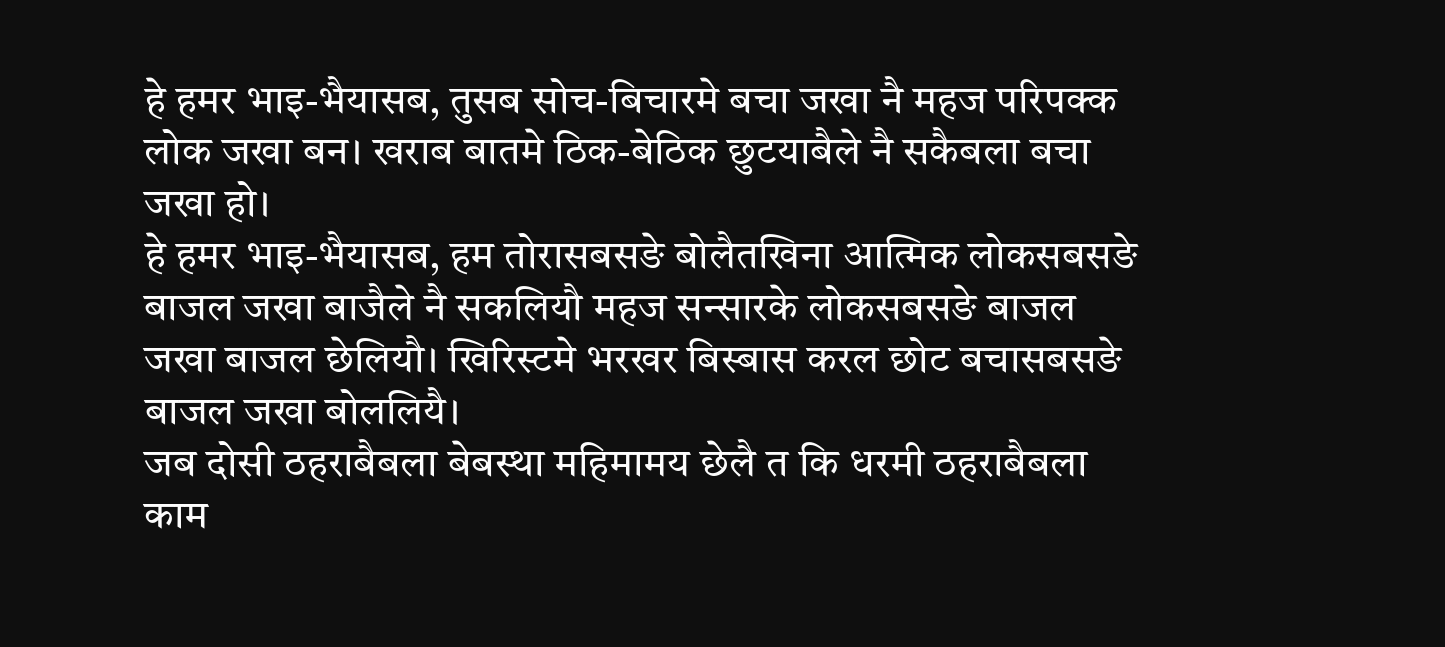हे हमर भाइ-भैयासब, तुसब सोच-बिचारमे बचा जखा नै महज परिपक्क लोक जखा बन। खराब बातमे ठिक-बेठिक छुटयाबैले नै सकैबला बचा जखा हो।
हे हमर भाइ-भैयासब, हम तोरासबसङे बोलैतखिना आत्मिक लोकसबसङे बाजल जखा बाजैले नै सकलियौ महज सन्सारके लोकसबसङे बाजल जखा बाजल छेलियौ। खिरिस्टमे भरखर बिस्बास करल छोट बचासबसङे बाजल जखा बोललियै।
जब दोसी ठहराबैबला बेबस्था महिमामय छेलै त कि धरमी ठहराबैबला काम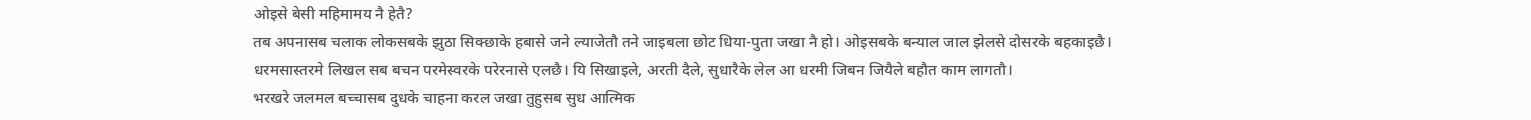ओइसे बेसी महिमामय नै हेतै?
तब अपनासब चलाक लोकसबके झुठा सिक्छाके हबासे जने ल्याजेतौ तने जाइबला छोट धिया-पुता जखा नै हो। ओइसबके बन्याल जाल झेलसे दोसरके बहकाइछै।
धरमसास्तरमे लिखल सब बचन परमेस्वरके परेरनासे एलछै। यि सिखाइले, अरती दैले, सुधारैके लेल आ धरमी जिबन जियैले बहौत काम लागतौ।
भरखरे जलमल बच्चासब दुधके चाहना करल जखा तुहुसब सुध आत्मिक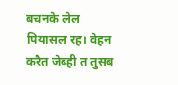बचनके लेल पियासल रह। वेहन करैत जेब्ही त तुसब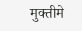मुक्तीमे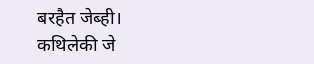बरहैत जेब्ही।
कथिलेकी जे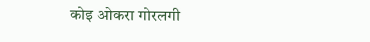कोइ ओकरा गोरलगी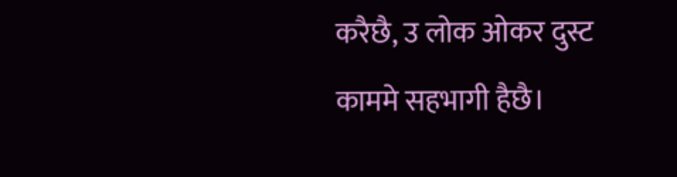करैछै, उ लोक ओकर दुस्ट काममे सहभागी हैछै।